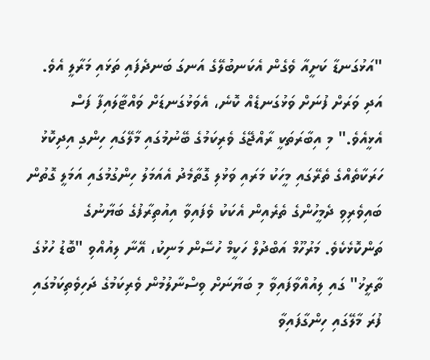"އަޅުގަނޑާ ކަށީއާ ވެގެން އެކަނބުލޭގެ އަނގަ ބަނދެފައި ތަޅައި މަރާލީ އެވެ. އަދި ވަރަށް ފުނަށް ވަޅުގަނޑެއް ކޮނެ، އެވަޅުގަނޑަށް ވައްޓާލައިފާ ފަސް އެޅީއެވެ." މި އިބާރަތަކީ ރާއްޖޭގެ ވެރިކަމުގެ ބޭނުމުގައި މާލޭގައި ހިންގި އިދިކޮޅު ހަރަކާތެއްގެ ތެރޭގައި މީހަކު މަރައި ވަޅުލި ގޮތާމެދު އެއަމަލު ހިންގުމުގައި އަމަލީ ގޮތުން ބައިވެރިވި ދެމީހުންގެ ތެރެއިން އެކަކު ވެފައިވާ އިއުތިރާފުގެ ބަޔާނުގެ ތަންކޮޅެކެވެ. މަރުހޫމް އަބްދުލް ހަކީމް ހުސޭން މަނިކު، އޭނާ ލިއުއްވި "ބޮޑު ހުޅުގެ ތާރީޚު" ގައި ލިއުއްވާފައިވާ މި ބަޔާނަށް ވިސްނާލުމުން ވެރިކަމުގެ ދަހިވެތިކަމުގައި ފުރަ މާލޭގައި ހިންގާފައިވާ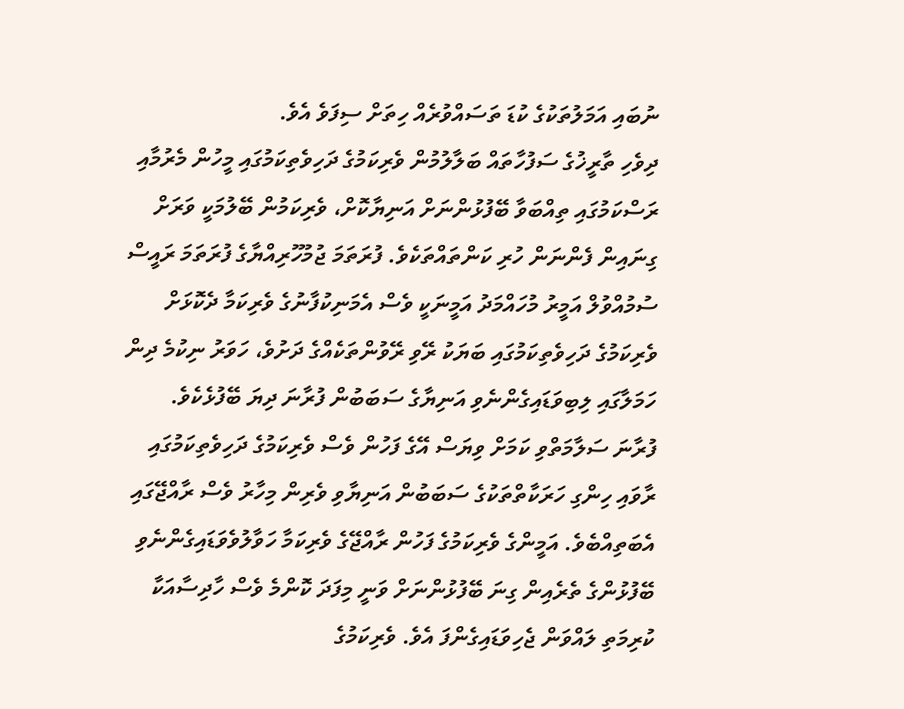ނުބައި އަމަލުތަކުގެ ކުޑަ ތަސައްވުރެއް ހިތަށް ސިފަވެ އެވެ.
ދިވެހި ތާރީޚުގެ ސަފުހާތައް ބަލާލުމުން ވެރިކަމުގެ ދަހިވެތިކަމުގައި މީހުން މެރުމާއި ރަސްކަމުގައި ތިއްބަވާ ބޭފުޅުންނަށް އަނިޔާކޮށް، ވެރިކަމުން ބޭލުމަކީ ވަރަށް ގިނައިން ފެންނަން ހުރި ކަންތައްތަކެވެ. ފުރަތަމަ ޖުމުހޫރިއްޔާގެ ފުރަތަމަ ރައީސް ސުމުއްވުލް އަމީރު މުހައްމަދު އަމީނަކީ ވެސް އެމަނިކުފާނުގެ ވެރިކަމާ ދެކޮޅަށް ވެރިކަމުގެ ދަހިވެތިކަމުގައި ބަޔަކު ރޭވި ރޭވުންތަކެއްގެ ދަށުވެ، ހަވަރު ނިކުމެ ދިން ހަމަލާގައި ލިބިވަޑައިގެންނެވި އަނިޔާގެ ސަބަބުން ފުރާނަ ދިޔަ ބޭފުޅެކެވެ.
ފުރާނަ ސަލާމަތްވި ކަމަށް ވިޔަސް އޭގެ ފަހުން ވެސް ވެރިކަމުގެ ދަހިވެތިކަމުގައި ރާވައި ހިންގި ހަރަކާތްތަކުގެ ސަބަބުން އަނިޔާވި ވެރިން މިހާރު ވެސް ރާއްޖޭގައި އެބަތިއްބެވެ. އަމީންގެ ވެރިކަމުގެ ފަހުން ރާއްޖޭގެ ވެރިކަމާ ހަވާލުވެވަޑައިގެންނެވި ބޭފުޅުންގެ ތެރެއިން ގިނަ ބޭފުޅުންނަށް ވަނީ މިފަދަ ކޮންމެ ވެސް ހާދިސާއަކާ ކުރިމަތި ލައްވަން ޖެހިވަޑައިގެންފަ އެވެ. ވެރިކަމުގެ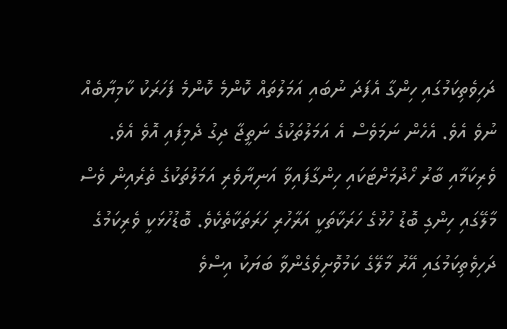ދަހިވެތިކަމުގައި ހިންގާ އެފަދަ ނުބައި އަމަލުތައް ކޮންމެ ކޮންމެ ފަހަރަކު ކާމިޔާބެއް ނުވެ އެވެ. އެހެން ނަމަވެސް އެ އަމަލުތަކުގެ ނަތީޖާ ދިގު ދެމިފައި އޮވެ އެވެ.
ވެރިކަމާއި ބާރު ހޯދުމަށްޓަކައި ހިންގާފައިވާ އަނިޔާވެރި އަމަލުތަކުގެ ތެރެއިން ވެސް މާލޭގައި ހިންގި ބޮޑު ހުޅުގެ ހަރަކާތަކީ އަރާހުރި ހަރަތަކާތެކެވެ. ބޮޑުހުޅަކީ ވެރިކަމުގެ ދަހިވެތިކަމުގައި އޭރު މާލޭގެ ކަމުވޮށިވެގެންވާ ބަޔަކު އިސްވެ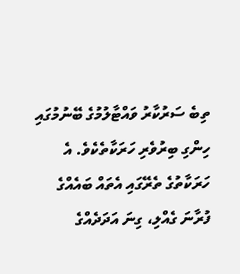ތިބެ ސަރުކާރު ވައްޓާލުމުގެ ބޭނުމުގައި ހިންގި ބިރުވެރި ހަރަކާތެކެވެ. އެ ހަރަކާތުގެ ތެރޭގައި އެތައް ބައެއްގެ ފުރާނަ ގެއްލި، ގިނަ އަދަދެއްގެ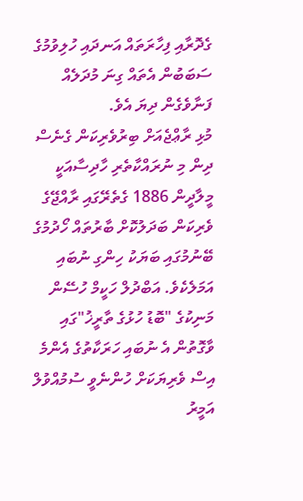ގެދޮރާއި ފިހާރަތައް އަނދައި ހުލިވުމުގެ ސަބަބުން އެތައް ގިނަ މުދަލެއް ފަނާވެގެން ދިޔަ އެވެ.
މުޅި ރާޢްޖެއަށް ބިރުވެރިކަން ގެނެސް ދިން މި ނުރައްކާތެރި ހާދިސާއަކީ މީލާދީން 1886 ގެތެރޭގައި ރާއްޖޭގެ ވެރިކަން ބަދަލުކޮށް ބާރުތައް ހޯދުމުގެ ބޭނުމުގައި ބަޔަކު ހިންގި ނުބައި އަމަލެކެވެ. އަބްދުލް ހަކީމް ހުސޭން މަނިކުގެ "ބޮޑު ހުޅުގެ ތާރީޚު"ގައި ވާގޮތުން އެ ނުބައި ހަރަކާތުގެ އެންމެ އިސް ވެރިޔަކަށް ހުންނެވީ ސުމުއްވުލް އަމީރު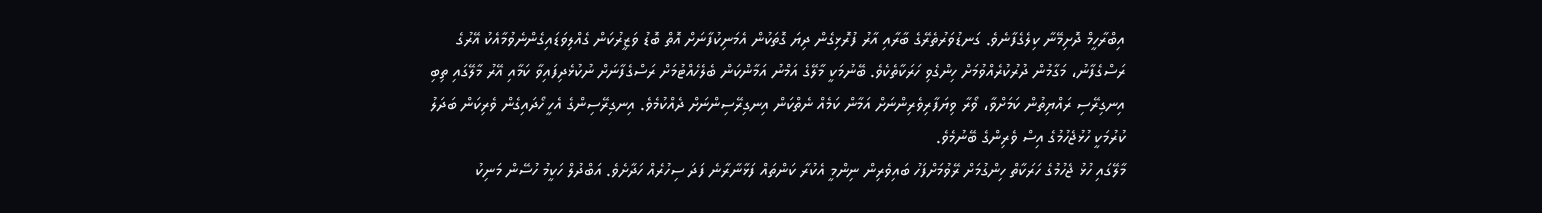އިބްރާހީމް ދޮށިމޭނާ ކިލެގެފާނެވެ. ގަނޑުވަރުތެރޭގެ ބާރާއި އާރު ފުރޮޅިގެން ދިޔަ ގޮތަކުން އެމަނިކުފާނަށް އޮތް ބޮޑު ވަޒީރުކަން ގެއްލިވަޑައިގެންނެވުމާއެކު އޭރުގެ ރަސްގެފާނު، މަގާމުން ދުރުކުރެއްވުމަށް ހިންގެވި ހަރަކާތެކެވެ. ބޭނުމަކީ މާލޭގެ އަމްނު އަމާންކަން ބެލެހެއްޓުމަށް ރަސްގެފާނަށް ނުކުޅެދިފައިވާ ކަމާއި އޭރު މާލޭގައި ތިބި އިނގިރޭސި ރައްޔިތުން ކަމަށްވާ، ވޯރާ ވިޔަފާރިވެރިންނަށް އަމާން ކަމެއް ނެތްކަން އިނގިރޭސިންނަށް ދެއްކުމެވެ. އިނގިރޭސިންގެ އެހީ ހޯދައިގެން ވެރިކަން ބަދަލު ކުރުމަކީ ހުޅުޖެހުމުގެ އިސް ވެރިންގެ ބޭނުމެވެ.
މާލޭގައި ހުޅު ޖެހުމުގެ ހަރަކާތް ހިންގުމަށް ރޭވުމަށްފަހު ބައިވެރިން ނިންމީ އެކުރާ ކަންތައް ފަޅާނާރާނެ ފަދަ ސިހުރެއް ހަދާށެވެ. އަބްދުލް ހަކީމު ހުސޭން މަނިކު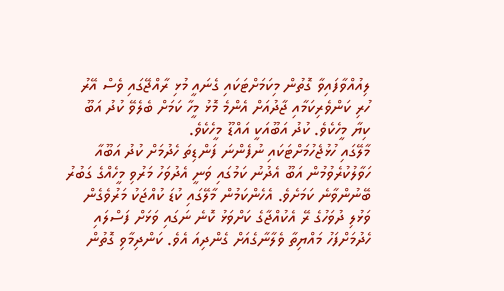ލިއުއްވާފައިވާ ގޮތުން މިކަމަށްޓަކައި ގެނައީ މުޅި ރާއްޖޭގައި ވެސް އޭރު ހުރި ކަންވެރިކަމާއި ޖާދުއަށް އެންމެ މޮޅު މީހާ ކަމަށް ބެލެވޭ ކުދު އަބޫ ކިޔާ މީހެކެވެ. ކުދު އަބޫއަކީ އައްޑޫ މީހެކެވެ.
މާލޭގައި ހުޅުޖެހުމަށްޓަކައި ނުފެންނަ ފަންޑިތަ ހެދުމަށް ކުދު އަބޫއާ ހަވާލުކުރެވުމުން އަބޫ އެދުނު ކަމުގައި ވަނީ އެދުވަހު މަރުވި މީހެއްގެ ގަބުރު ބޭނުންވާނެ ކަމަށެވެ. އެހެންކަމުން މާލޭގައި ކުޑަ ކުއްޖަކު މަރުވެގެން ވަޅުލި ދުވަހުގެ ރޭ އެކުއްޖާގެ ކަށްވަޅު ކޮނެ ނަގައި ވަޅަށް ފަސްލައި ހެދުމަށްފަހު މައްޔިތާ ވެލާނާގެއަށް ގެންދިއަ އެވެ. ކަންދިމާވި ގޮތުން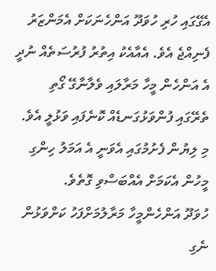އެގޭގައި ހުރި ހުވަދޫ އަންހެނަކަށް އެމަންޒަރު ފެނިއްޖެ އެވެ. އެއާއެކު އިތުރު ފުރުސަތެއް ނުދީ އެ އަންހެން މީހާ މަރާލައި ވެލާނާގޭ ގޯތި ތެރޭގައި ފުންވަޅުގަނޑެއް ކޮނެފައި ވަޅުލީ އެވެ. މި ލިޔުން ފެށުމުގައި އެވަނީ އެ އަމަލު ހިންގި މީހުން އެކަމަށް އެއްބަސްވި ގޮތެވެ.
ހުވަދޫ އަންހެންމީހާ މަރާލުމަށްފަހު ކަށްވަޅުން ނެގި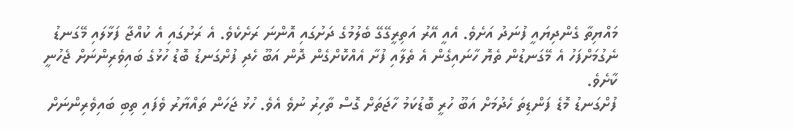މައްޔިތާ ގެންދިޔައީ ފުނަދު އަށެވެ. އެއީ އޭރު އަތިރީގޭގޭ ބެލުމުގެ ދަށުގައި އޮންނަ ރަށެކެވެ. އެ ރަށުގައި އެ ކުއްޖާ ފަޅާލައި މޭގަނޑު ނެގުމަށްފަހު އެ މޭގަނޑުން ތެޔޮ ހާނައިގެން އެ ތެލާއި ފުށާ އެއްކޮށްގެން ދޮން އަބޫ ހެދި ފުށްގަނޑު ބޮޑު ހުޅުގެ ބައިވެރިންނަށް ޖެހުނީ ކާށެވެ.
ފުށްގަނޑު މޮޑެ ފަންޑިތަ ހެދުމަށް އަބޫ ހުރީ ބޮޑުކަމު ހާޖަތަށް ގޮސް ތާހިރު ނުވެ އެވެ. ހުޅު ޖަހަން ތައްޔާރު ވެފައި ތިބި ބައިވެރިންނަށް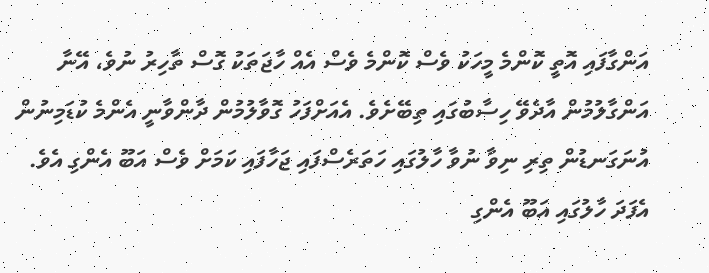އަންގާފައި އޮތީ ކޮންމެ މީހަކު ވެސް ކޮންމެ ވެސް އެއް ހާޖަތަކު ގޮސް ތާހިރު ނުވެ، އޭނާ އަންގާލުމުން އާދެވޭ ހިސާބުގައި ތިބޭށެވެ. އެއަށްފަހު ގޮވާލުމުން ދާންވާނީ އެންމެ ކުޑަމިނުން އުނަގަނޑުން ތިރި ނިވާ ނުވާ ހާލުގައި ހަތަރެސްފައި ޖަހާފައި ކަމަށް ވެސް އަބޫ އެންގި އެވެ. އެފަދަ ހާލުގައި އަބޫ އެންގި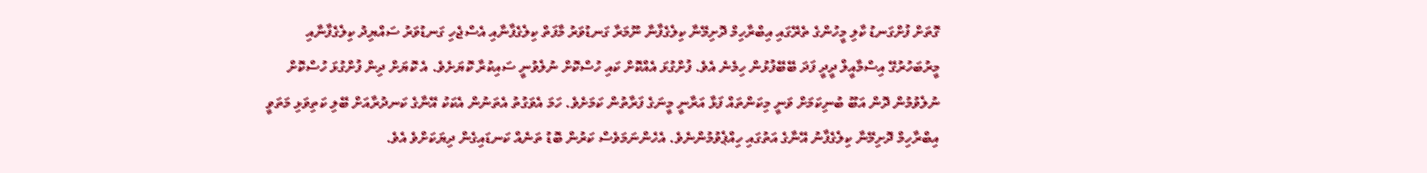ގޮތަށް ފުށްގަނޑު ކާލި މީހުންގެ ތެރޭގައި އިބްރާހިމް ދޮށިމޭނާ ކިލެގެފާނާ ނޫމަރާ ގަނޑުވަރު މާފަތް ކިލެގެފާނާއި އެސްޖެހި ގަނޑުވަރު ސައްޔިދު ކިލެގެފާނާއި މީރުބަހުރުގޭ އިސްމާއީލް ދީދީ ފަދަ ބޭބޭފުޅުން ހިމެނެ އެވެ. ފުށްގުޅަ އެއްކޮށް ކައި ހުސްކޮށް ނުލެވުނީ ސައިކުރާ ކޮޔަށެވެ. އެ ކޮޔަށް ދިން ފުށްގުޅަ ހުސްކޮށް ނުލެވުމުން ދޮން އަބޫ ބުނިކަމަށް ވަނީ މިކަންތައް ފަޅާ އަރާނީ މީނަގެ ފަރާތުން ކަމަށެވެ. ހަމަ އެވަގުތު އެތަނުން އެކަކު އޭނާގެ ކަނދުރާއަށް ބޭލި ކަތިވަޅި މަތަވީ އިބްރާހިމް ދޮށިމޭނާ ކިލެގެފާނު އޭނާގެ އަތުގައި ހިއްޕެވުމުންނެވެ. އެހެންނަމަވެސް ކަރުން ބޮޑު ތަނެއް ކަނޑައިގެން ދިޔަކަށްވެ އެވެ.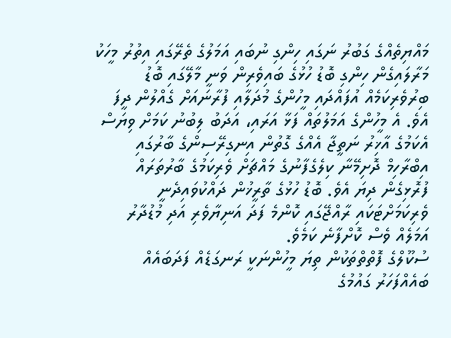މައްޔިތެއްގެ ގަބުރު ނަގައި ހިންގި ނުބައި އަމަލުގެ ތެރޭގައި އިތުރު މީހަކު މަރާލައިގެން ހިންގި ބޮޑު ހުޅުގެ ބައިވެރިން ވަނީ މާލޭގައި ބޮޑު ބިރުވެރިކަމެއް އުފައްދައި މީހުންގެ މުދަލާއި ފުރާނައަށް ގެއްލުން ދީފަ އެވެ. އެ މީހުންގެ އަމަލުތައް ފަޅާ އަރައި، އަދަބު ލިބުނު ކަމަށް ވިޔަސް އެކަމުގެ އާޚިރު ނަތީޖާ އެއްގެ ގޮތުން އިނގިރޭސިންގެ ބާރުގައި އިބްރާހިމް ދޮށިމޭނާ ކިލެގެފާނުގެ މައްޗަށް ވެރިކަމުގެ ބާރުތަރައް ފުރޮޅިގެން ދިޔަ އެވެ. ބޮޑު ހުޅުގެ ތާރީޚުން ދައްކުވައިދެނީ ވެރިކަމަށްޓަކައި ރާއްޖޭގައި ކޮންމެ ފަދަ އަނިޔާވެރި އަދި މުޑުދާރު އަމަލެއް ވެސް ކޮށްފާނެ ކަމެވެ.
ސުކޫލްގެ ފޮތްތްތަކުން ތިޔަ މީހުންނަކީ ރަނގަޑެއް ފަދަބައެއް
ބައެއްފަހަރު ގައުމުގެ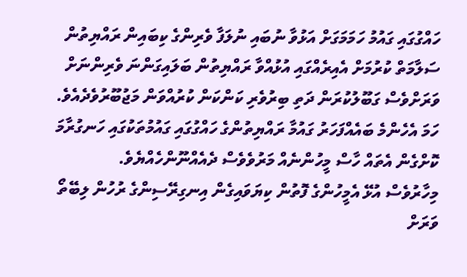ހައްގުގައި ގައުމު ހަމަމަގަށް އަޅުވާ ނުބައި ނުލަފާ ވެރިންގެ ކިބައިން ރައްޔިތުން ސަލާމަތް ކުރުމަށް އެއިރެއްގައި އުޅުއްވާ ރައްޔިތުން ބަލައިގަންނަ ވެރިންނަށް ވަރަށްވެސް ގަބޫލުކުރަން ދަތި ބިރުވެރި ކަންކަން ކުރުއްވަން މަޖުބޫރުވެދެއެވެ. ހަމަ އެހެންމެ ބައެއްފަހަރު ގައުމާ ރައްޔިތުންގެ ހައްގުގައި ގައުމުތަކުގައި ހަނގުރާމަ ކޮށްގެން އެތައް ހާސް މީހުންނެއް މަރުވެވެސް ދެއެއްނޫންހެއްޔެވެ.
މިހާރުވެސް އުޅޭ އެމީހުންގެ ފޮތުން ކިޔަވައިގެން އިނގިރޭސިންގެ ރުހުން ލިބޭތޯ ވަރަށް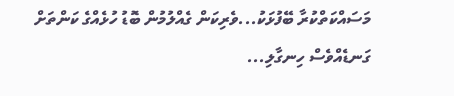މަސައްކަތްކުރާ ބޭފުޅަކު...ވެރިކަން ގެއްލުމުން ބޮޑު ހުޅެއްގެ ކަންތަށް ގަނޑެއްވެސް ހިނގާލި...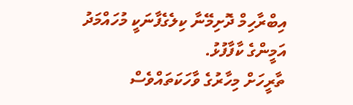އިބްރާހިމް ދޮށިމޭނާ ކިލެގެފާނަކީ މުހައްމަދު އަމީންގެ ކާފާފުޅު.
ތާރީހަށް މިހާރުގެ ވާހަކަތައްވެސް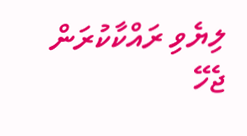ލިޔެވި ރައްކާކުރަން ޖެހޭ